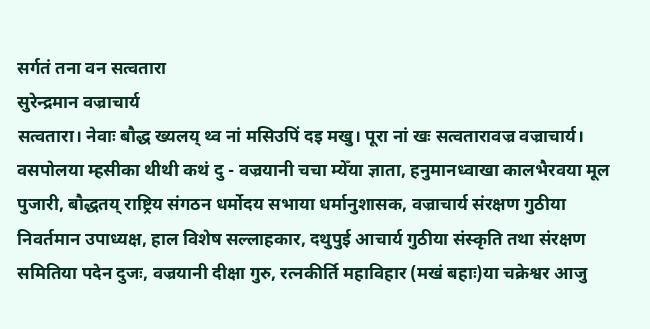सर्गतं तना वन सत्वतारा
सुरेन्द्रमान वज्राचार्य
सत्वतारा। नेवाः बौद्ध ख्यलय् थ्व नां मसिउपिं दइ मखु। पूरा नां खः सत्वतारावज्र वज्राचार्य। वसपोलया म्हसीका थीथी कथं दु - वज्रयानी चचा म्येँया ज्ञाता, हनुमानध्वाखा कालभैरवया मूल पुजारी, बौद्धतय् राष्ट्रिय संगठन धर्मोदय सभाया धर्मानुशासक, वज्राचार्य संरक्षण गुठीया निवर्तमान उपाध्यक्ष, हाल विशेष सल्लाहकार, दथुपुई आचार्य गुठीया संस्कृति तथा संरक्षण समितिया पदेन दुजः, वज्रयानी दीक्षा गुरु, रत्नकीर्ति महाविहार (मखं बहाः)या चक्रेश्वर आजु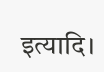इत्यादि।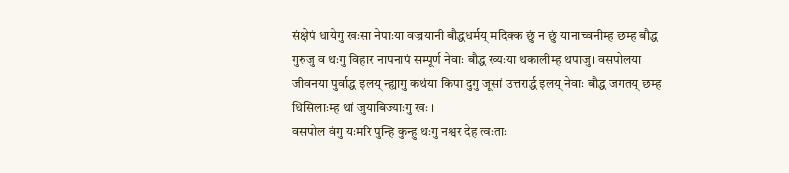संक्षेपं धायेगु खःसा नेपाःया वज्रयानी बौद्धधर्मय् मदिक्क छुं न छुं यानाच्वनीम्ह छम्ह बौद्ध गुरुजु व थःगु विहार नापनापं सम्पूर्ण नेवाः बौद्ध ख्यःया थकालीम्ह थपाजु। वसपोलया जीवनया पुर्वाद्ध इलय् न्ह्यागु कथंया किपा दुगु जूसां उत्तरार्द्ध इलय् नेवाः बौद्ध जगतय् छम्ह धिसिलाःम्ह थां जुयाबिज्याःगु खः ।
वसपोल वंगु यःमरि पुन्हि कुन्हु थःगु नश्वर देह त्वःताः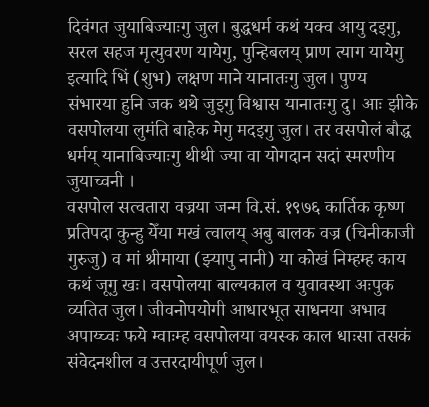दिवंगत जुयाबिज्याःगु जुल। बुद्धधर्म कथं यक्व आयु दइगु, सरल सहज मृत्युवरण यायेगु, पुन्हिबलय् प्राण त्याग यायेगु इत्यादि भिं (शुभ) लक्षण माने यानातःगु जुल। पुण्य संभारया हुनि जक थथे जुइगु विश्वास यानातःगु दु। आः झीके वसपोलया लुमंति बाहेक मेगु मदइगु जुल। तर वसपोलं बौद्ध धर्मय् यानाबिज्याःगु थीथी ज्या वा योगदान सदां स्मरणीय जुयाच्वनी ।
वसपोल सत्वतारा वज्रया जन्म वि.सं. १९७६ कार्तिक कृष्ण प्रतिपदा कुन्हु येँया मखं त्वालय् अबु बालक वज्र (चिनीकाजी गुरुजु) व मां श्रीमाया (झ्यापु नानी) या कोखं निम्हम्ह काय कथं जूगु खः। वसपोलया बाल्यकाल व युवावस्था अःपुक व्यतित जुल। जीवनोपयोगी आधारभूत साधनया अभाव अपाय्च्वः फये म्वाःम्ह वसपोलया वयस्क काल धाःसा तसकं संवेदनशील व उत्तरदायीपूर्ण जुल।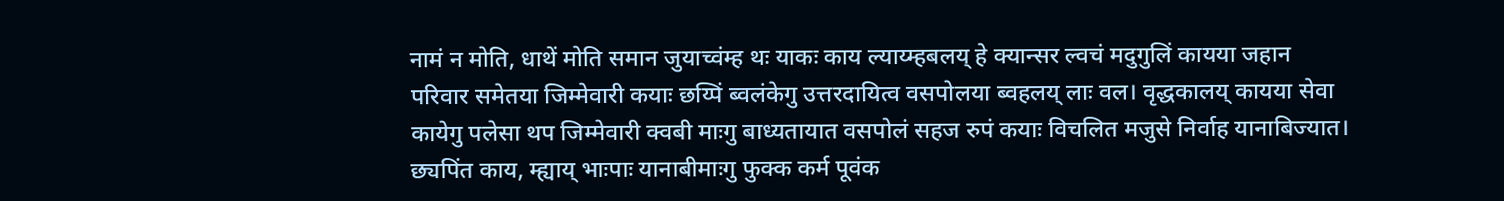नामं न मोति, धाथें मोति समान जुयाच्वंम्ह थः याकः काय ल्याय्म्हबलय् हे क्यान्सर ल्वचं मदुगुलिं कायया जहान परिवार समेतया जिम्मेवारी कयाः छय्पिं ब्वलंकेगु उत्तरदायित्व वसपोलया ब्वहलय् लाः वल। वृद्धकालय् कायया सेवा कायेगु पलेसा थप जिम्मेवारी क्वबी माःगु बाध्यतायात वसपोलं सहज रुपं कयाः विचलित मजुसे निर्वाह यानाबिज्यात। छ्यपिंत काय, म्ह्याय् भाःपाः यानाबीमाःगु फुक्क कर्म पूवंक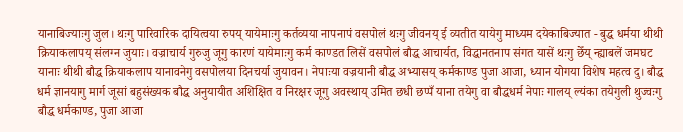यानाबिज्याःगु जुल। थःगु पारिवारिक दायित्वया रुपय् यायेमाःगु कर्तव्यया नापनापं वसपोलं थःगु जीवनय् ई व्यतीत यायेगु माध्यम दयेकाबिज्यात - बुद्ध धर्मया थीथी क्रियाकलापय् संलग्न जुयाः। वज्राचार्य गुरुजु जूगु कारणं यायेमाःगु कर्म काण्डत लिसें वसपोलं बौद्ध आचार्यत, विद्धानतनाप संगत यासें थःगु छेँय् न्ह्याबलें जमघट यानाः थीथी बौद्ध क्रियाकलाप यानावनेगु वसपोलया दिनचर्या जुयावन। नेपाःया वज्रयानी बौद्ध अभ्यासय् कर्मकाण्ड पुजा आजा, ध्यान योगया विशेष महत्व दु। बौद्ध धर्म ज्ञानयागु मार्ग जूसां बहुसंख्यक बौद्ध अनुयायीत अशिक्षित व निरक्षर जूगु अवस्थाय् उमित छधी छप्पँ याना तयेगु वा बौद्धधर्म नेपाः गालय् ल्यंका तयेगुली थुज्वःगु बौद्ध धर्मकाण्ड, पुजा आजा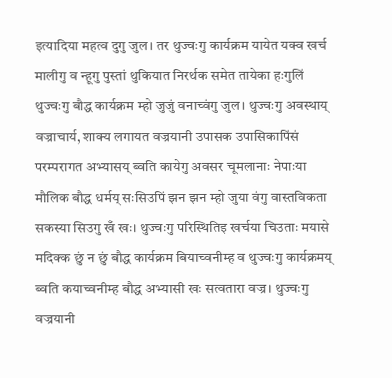इत्यादिया महत्व दुगु जुल। तर थुज्वःगु कार्यक्रम यायेत यक्व खर्च मालीगु व न्हूगु पुस्तां थुकियात निरर्थक समेत तायेका हःगुलिं थुज्वःगु बौद्ध कार्यक्रम म्हो जुजुं वनाच्वंगु जुल। थुज्वःगु अवस्थाय् वज्राचार्य, शाक्य लगायत वज्रयानी उपासक उपासिकापिंसं परम्परागत अभ्यासय् ब्वति कायेगु अवसर चूमलानाः नेपाःया मौलिक बौद्ध धर्मय् सःसिउपिं झन झन म्हो जुया वंगु वास्तविकता सकस्या सिउगु खँ खः। थुज्वःगु परिस्थितिइ खर्चया चिउताः मयासे मदिक्क छुं न छुं बौद्ध कार्यक्रम बियाच्वनीम्ह व थुज्वःगु कार्यक्रमय् ब्वति कयाच्वनीम्ह बौद्ध अभ्यासी खः सत्वतारा वज्र। थुज्वःगु वज्रयानी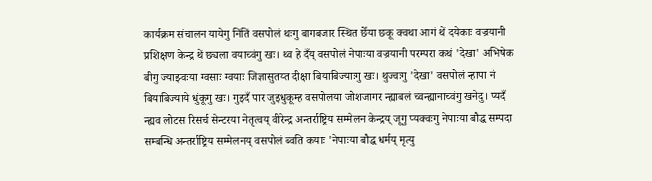कार्यक्रम संचालन यायेगु निंतिं वसपोलं थःगु बागबजार स्थित छेँया छकू क्वथा आगं थें दयेकाः वज्रयानी प्रशिक्षण केन्द्र थें छ्यला वयाच्वंगु खः। थ्व हे दँय् वसपोलं नेपाःया वज्रयानी परम्परा कथं 'देखा' अभिषेक बीगु ज्याझ्वःया ग्वसाः ग्वयाः जिज्ञासुतय्त दीक्षा बियाबिज्याःगु खः। थुज्वःगु 'देखा' वसपोलं न्हापा नं बियाबिज्याये धुंकूगु खः। गुइदँ पार जुइधुकूम्ह वसपोलया जोशजागर न्ह्याबलं च्वन्ह्यानाच्वंगु खनेदु। प्यदँ न्ह्यव लोटस रिसर्च सेन्टरया नेतृत्वय् वीरेन्द्र अन्तर्राष्ट्रिय सम्मेलन केन्द्रय् जूगु प्यक्वःगु नेपाःया बौद्ध सम्पदा सम्बन्धि अन्तर्राष्ट्रिय सम्मेलनय् वसपोलं ब्वति कयाः 'नेपाःया बौद्ध धर्मय् मृत्यु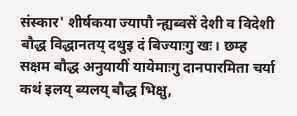संस्कार' शीर्षकया ज्यापौ न्ह्यब्वसें देशी व विदेशी बौद्ध विद्धानतय् दथुइ दं बिज्याःगु खः। छम्ह सक्षम बौद्ध अनुयायीं यायेमाःगु दानपारमिता चर्या कथं इलय् ब्यलय् बौद्ध भिक्षु,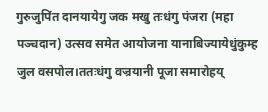गुरुजुपिंत दानयायेगु जक मखु तःधंगु पंजरा (महा पञ्चदान) उत्सव समेत आयोजना यानाबिज्यायेधुंकुम्ह जुल वसपोल।ततःधंगु वज्रयानी पूजा समारोहय्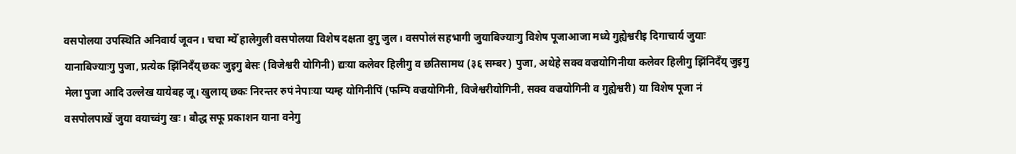वसपोलया उपस्थिति अनिवार्य जूवन। चचा म्येँ हालेगुली वसपोलया विशेष दक्षता दुगु जुल। वसपोलं सहभागी जुयाबिज्याःगु विशेष पूजाआजा मध्ये गुह्येश्वरीइ दिगाचार्य जुयाः यानाबिज्याःगु पुजा, प्रत्येक झिंनिदँय् छकः जुइगु बेसः (विजेश्वरी योगिनी) द्यःया कलेवर हिलीगु व छतिसामथ (३६ सम्बर) पुजा, अथेहे सक्व वज्रयोगिनीया कलेवर हिलीगु झिंनिदँय् जुइगु मेला पुजा आदि उल्लेख यायेबह जू। खुलाय् छकः निरन्तर रुपं नेपाःया प्यम्ह योगिनीपिं (फम्पि वज्रयोगिनी, विजेश्वरीयोगिनी, सक्व वज्रयोगिनी व गुह्येश्वरी) या विशेष पूजा नं वसपोलपाखें जुया वयाच्वंगु खः। बौद्ध सफू प्रकाशन याना वनेगु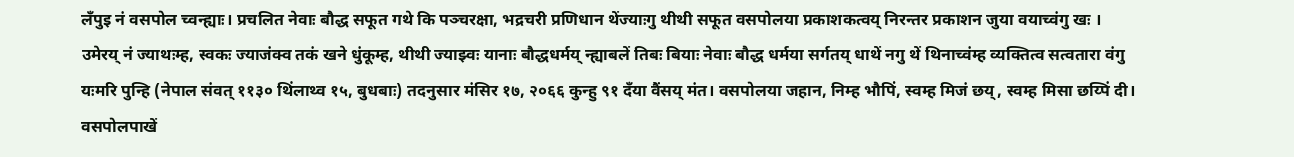लँपुइ नं वसपोल च्वन्ह्याः। प्रचलित नेवाः बौद्ध सफूत गथे कि पञ्चरक्षा, भद्रचरी प्रणिधान थेंज्याःगु थीथी सफूत वसपोलया प्रकाशकत्वय् निरन्तर प्रकाशन जुया वयाच्वंगु खः ।
उमेरय् नं ज्याथःम्ह, स्वकः ज्याजंक्व तकं खने धुंकूम्ह, थीथी ज्याझ्वः यानाः बौद्धधर्मय् न्ह्याबलें तिबः बियाः नेवाः बौद्ध धर्मया सर्गतय् धाथें नगु थें थिनाच्वंम्ह व्यक्तित्व सत्वतारा वंगु यःमरि पुन्हि (नेपाल संवत् ११३० थिंलाथ्व १५, बुधबाः) तदनुसार मंसिर १७, २०६६ कुन्हु ९१ दँया वैंसय् मंत। वसपोलया जहान, निम्ह भौपिं, स्वम्ह मिजं छय्, स्वम्ह मिसा छय्पिं दी। वसपोलपाखें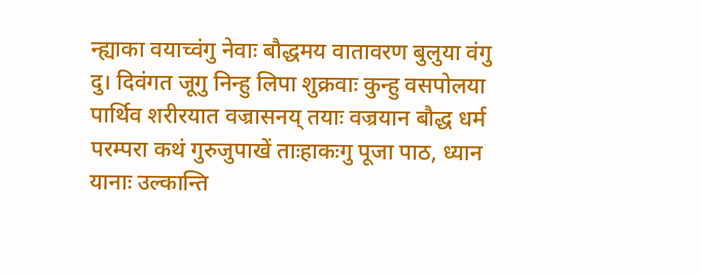न्ह्याका वयाच्वंगु नेवाः बौद्धमय वातावरण बुलुया वंगु दु। दिवंगत जूगु निन्हु लिपा शुक्रवाः कुन्हु वसपोलया पार्थिव शरीरयात वज्रासनय् तयाः वज्रयान बौद्ध धर्म परम्परा कथं गुरुजुपाखें ताःहाकःगु पूजा पाठ, ध्यान यानाः उल्कान्ति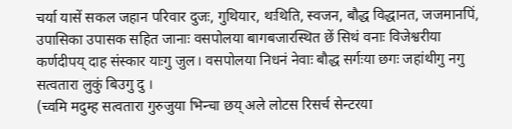चर्या यासें सकल जहान परिवार दुजः, गुथियार, थःथिति, स्वजन, बौद्ध विद्धानत, जजमानपिं, उपासिका उपासक सहित जानाः वसपोलया बागबजारस्थित छें सिथं वनाः विजेश्वरीया कर्णदीपय् दाह संस्कार याःगु जुल। वसपोलया निधनं नेवाः बौद्ध सर्गःया छगः जहांथीगु नगु सत्वतारा लुकुं बिउगु दु ।
(च्वमि मदुम्ह सत्वतारा गुरुजुया भिन्चा छय् अले लोटस रिसर्च सेन्टरया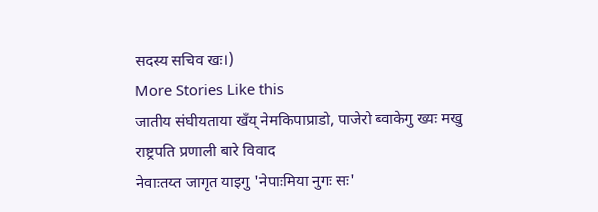सदस्य सचिव खः।)
More Stories Like this
जातीय संघीयताया खँय् नेमकिपाप्राडो, पाजेरो ब्वाकेगु ख्यः मखु
राष्ट्रपति प्रणाली बारे विवाद
नेवाःतय्त जागृत याइगु 'नेपाःमिया नुगः सः'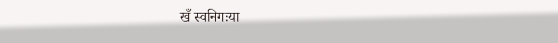खँ स्वनिगःया